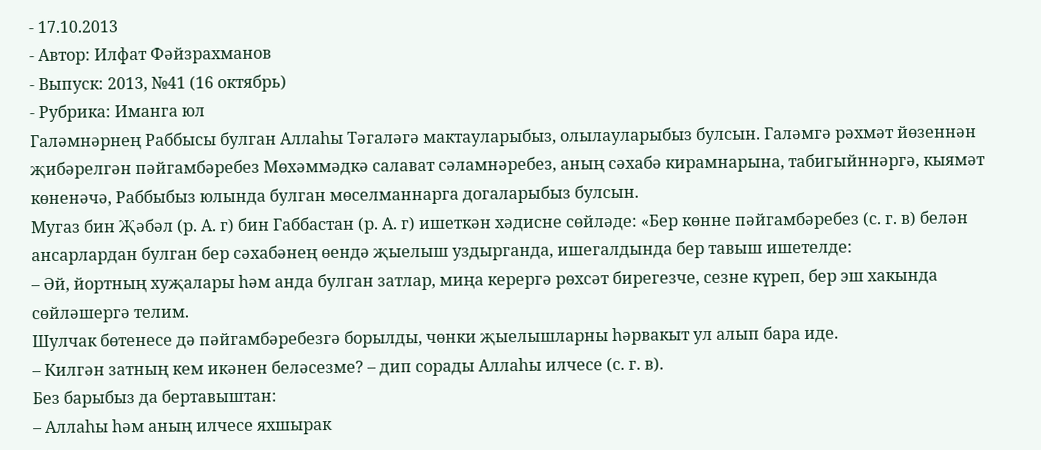- 17.10.2013
- Автор: Илфат Фәйзрахманов
- Выпуск: 2013, №41 (16 октябрь)
- Рубрика: Иманга юл
Галәмнәрнең Раббысы булган Аллаһы Тәгаләгә мактауларыбыз, олылауларыбыз булсын. Галәмгә рәхмәт йөзеннән җибәрелгән пәйгамбәребез Мөхәммәдкә салават сәламнәребез, аның сәхабә кирамнарына, табигыйннәргә, кыямәт көненәчә, Раббыбыз юлында булган мөселманнарга догаларыбыз булсын.
Мугаз бин Җәбәл (р. А. г) бин Габбастан (р. А. г) ишеткән хәдисне сөйләде: «Бер көнне пәйгамбәребез (с. г. в) белән ансарлардан булган бер сәхабәнең өендә җыелыш уздырганда, ишегалдында бер тавыш ишетелде:
– Әй, йортның хуҗалары һәм анда булган затлар, миңа керергә рөхсәт бирегезче, сезне күреп, бер эш хакында сөйләшергә телим.
Шулчак бөтенесе дә пәйгамбәребезгә борылды, чөнки җыелышларны һәрвакыт ул алып бара иде.
– Килгән затның кем икәнен беләсезме? – дип сорады Аллаһы илчесе (с. г. в).
Без барыбыз да бертавыштан:
– Аллаһы һәм аның илчесе яхшырак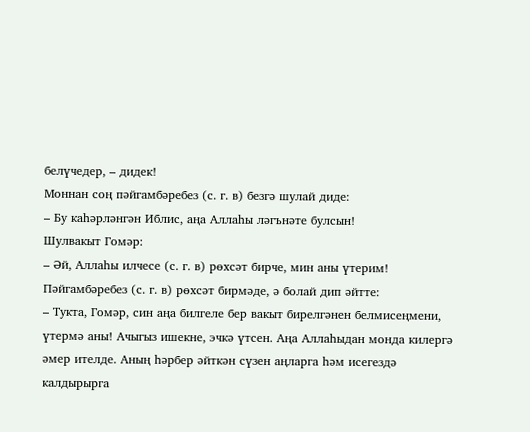белүчедер, – дидек!
Моннан соң пәйгамбәребез (с. г. в) безгә шулай диде:
– Бу каһәрләнгән Иблис, аңа Аллаһы ләгънәте булсын!
Шулвакыт Гомәр:
– Әй, Аллаһы илчесе (с. г. в) рөхсәт бирче, мин аны үтерим!
Пәйгамбәребез (с. г. в) рөхсәт бирмәде, ә болай дип әйтте:
– Тукта, Гомәр, син аңа билгеле бер вакыт бирелгәнен белмисеңмени, үтермә аны! Ачыгыз ишекне, эчкә үтсен. Аңа Аллаһыдан монда килергә әмер ителде. Аның һәрбер әйткән сүзен аңларга һәм исегездә калдырырга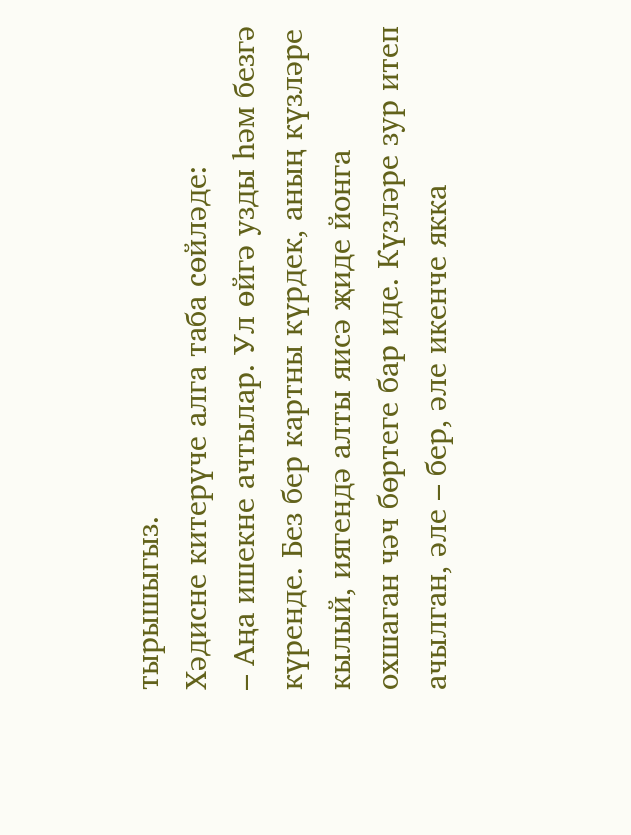тырышыгыз.
Хәдисне китерүче алга таба сөйләде:
– Аңа ишекне ачтылар. Ул өйгә узды һәм безгә күренде. Без бер картны күрдек, аның күзләре кылый, иягендә алты яисә җиде йонга охшаган чәч бөртеге бар иде. Күзләре зур итеп ачылган, әле – бер, әле икенче якка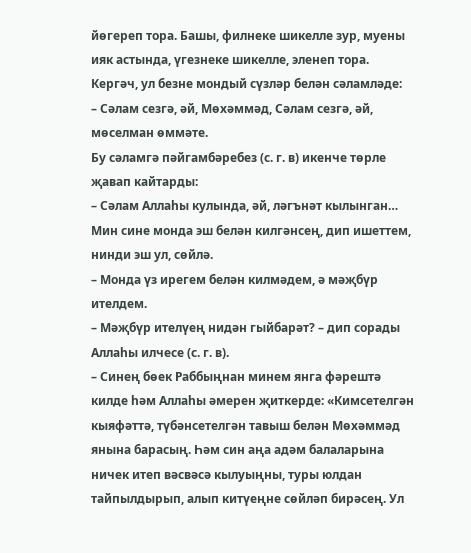йөгереп тора. Башы, филнеке шикелле зур, муены ияк астында, үгезнеке шикелле, эленеп тора.
Кергәч, ул безне мондый сүзләр белән сәламләде:
– Сәлам сезгә, әй, Мөхәммәд, Сәлам сезгә, әй, мөселман өммәте.
Бу сәламгә пәйгамбәребез (с. г. в) икенче төрле җавап кайтарды:
– Сәлам Аллаһы кулында, әй, ләгънәт кылынган… Мин сине монда эш белән килгәнсең, дип ишеттем, нинди эш ул, сөйлә.
– Монда үз ирегем белән килмәдем, ә мәҗбүр ителдем.
– Мәҗбүр ителүең нидән гыйбарәт? – дип сорады Аллаһы илчесе (с. г. в).
– Синең бөек Раббыңнан минем янга фәрештә килде һәм Аллаһы әмерен җиткерде: «Кимсетелгән кыяфәттә, түбәнсетелгән тавыш белән Мөхәммәд янына барасың. Һәм син аңа адәм балаларына ничек итеп вәсвәсә кылуыңны, туры юлдан тайпылдырып, алып китүеңне сөйләп бирәсең. Ул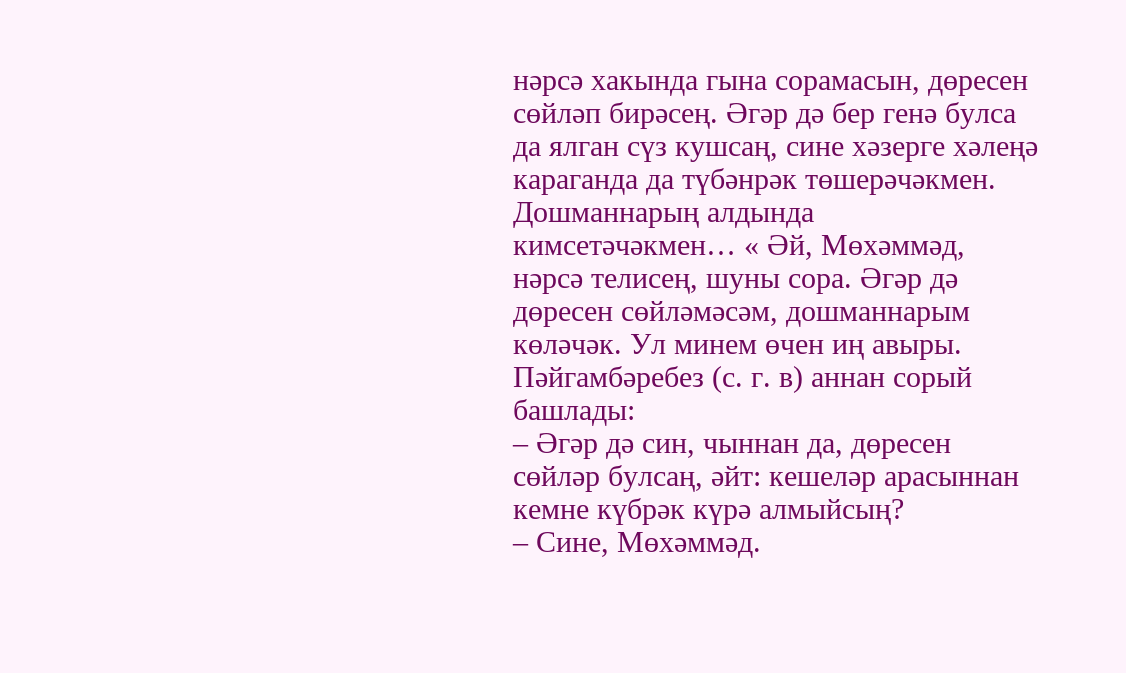нәрсә хакында гына сорамасын, дөресен сөйләп бирәсең. Әгәр дә бер генә булса да ялган сүз кушсаң, сине хәзерге хәлеңә караганда да түбәнрәк төшерәчәкмен. Дошманнарың алдында кимсетәчәкмен… « Әй, Мөхәммәд, нәрсә телисең, шуны сора. Әгәр дә дөресен сөйләмәсәм, дошманнарым көләчәк. Ул минем өчен иң авыры.
Пәйгамбәребез (с. г. в) аннан сорый башлады:
– Әгәр дә син, чыннан да, дөресен сөйләр булсаң, әйт: кешеләр арасыннан кемне күбрәк күрә алмыйсың?
– Сине, Мөхәммәд.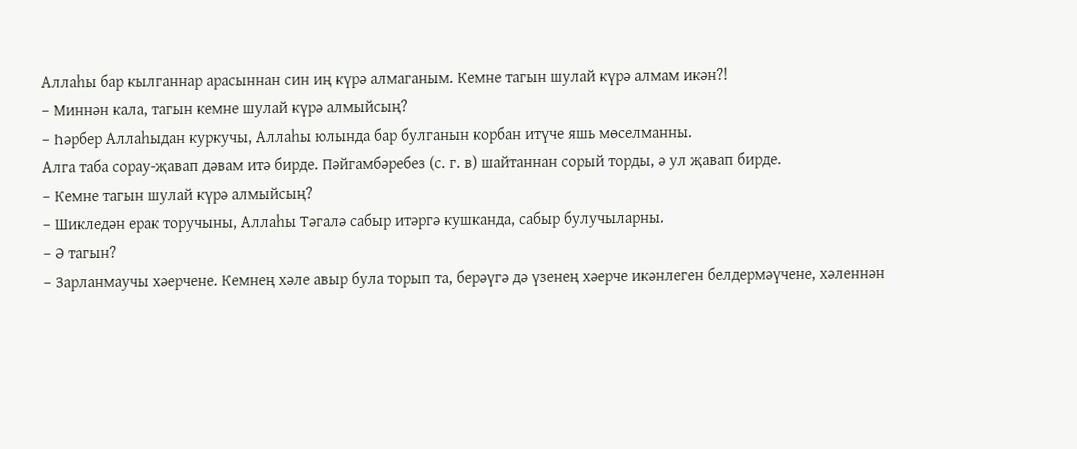Аллаһы бар кылганнар арасыннан син иң күрә алмаганым. Кемне тагын шулай күрә алмам икән?!
– Миннән кала, тагын кемне шулай күрә алмыйсың?
– Һәрбер Аллаһыдан куркучы, Аллаһы юлында бар булганын корбан итүче яшь мөселманны.
Алга таба сорау-җавап дәвам итә бирде. Пәйгамбәребез (с. г. в) шайтаннан сорый торды, ә ул җавап бирде.
– Кемне тагын шулай күрә алмыйсың?
– Шикледән ерак торучыны, Аллаһы Тәгалә сабыр итәргә кушканда, сабыр булучыларны.
– Ә тагын?
– Зарланмаучы хәерчене. Кемнең хәле авыр була торып та, берәүгә дә үзенең хәерче икәнлеген белдермәүчене, хәленнән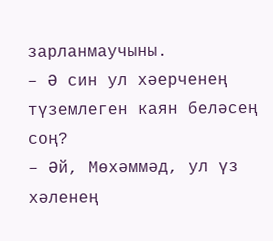зарланмаучыны.
– Ә син ул хәерченең түземлеген каян беләсең соң?
– Әй, Мөхәммәд, ул үз хәленең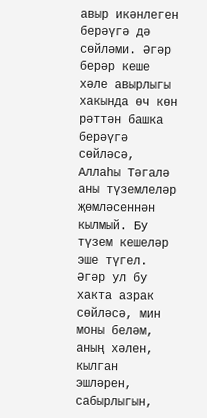авыр икәнлеген берәүгә дә сөйләми. Әгәр берәр кеше хәле авырлыгы хакында өч көн рәттән башка берәүгә сөйләсә, Аллаһы Тәгалә аны түземлеләр җөмләсеннән кылмый. Бу түзем кешеләр эше түгел. Әгәр ул бу хакта азрак сөйләсә, мин моны беләм, аның хәлен, кылган эшләрен, сабырлыгын,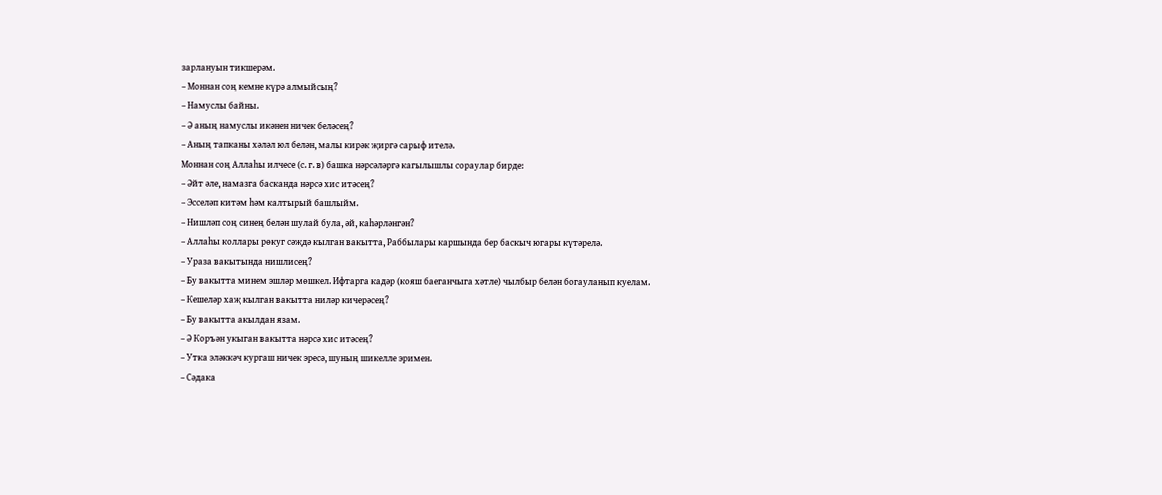зарлануын тикшерәм.
– Моннан соң кемне күрә алмыйсың?
– Намуслы байны.
– Ә аның намуслы икәнен ничек беләсең?
– Аның тапканы хәләл юл белән, малы кирәк җиргә сарыф ителә.
Моннан соң Аллаһы илчесе (с. г. в) башка нәрсәләргә кагылышлы сораулар бирде:
– Әйт әле, намазга басканда нәрсә хис итәсең?
– Эсселәп китәм һәм калтырый башлыйм.
– Нишләп соң синең белән шулай була, әй, каһәрләнгән?
– Аллаһы коллары рөкуг сәҗдә кылган вакытта, Раббылары каршында бер баскыч югары күтәрелә.
– Ураза вакытында нишлисең?
– Бу вакытта минем эшләр мөшкел. Ифтарга кадәр (кояш баеганчыга хәтле) чылбыр белән богауланып куелам.
– Кешеләр хаҗ кылган вакытта ниләр кичерәсең?
– Бу вакытта акылдан язам.
– Ә Коръән укыган вакытта нәрсә хис итәсең?
– Утка эләккәч кургаш ничек эресә, шуның шикелле эримен.
– Сәдака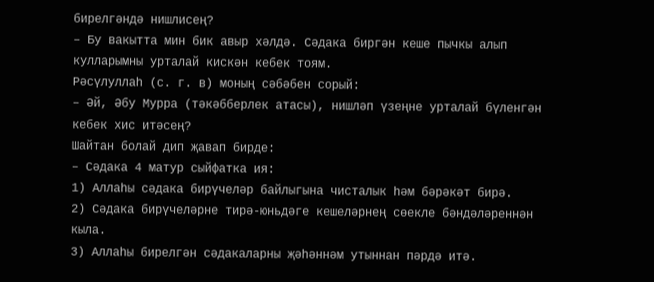бирелгәндә нишлисең?
– Бу вакытта мин бик авыр хәлдә. Сәдака биргән кеше пычкы алып кулларымны урталай кискән кебек тоям.
Рәсүлуллаһ (с. г. в) моның сәбәбен сорый:
– Әй, Әбу Мурра (тәкәбберлек атасы), нишләп үзеңне урталай бүленгән кебек хис итәсең?
Шайтан болай дип җавап бирде:
– Сәдака 4 матур сыйфатка ия:
1) Аллаһы сәдака бирүчеләр байлыгына чисталык һәм бәрәкәт бирә.
2) Сәдака бирүчеләрне тирә-юньдәге кешеләрнең сөекле бәндәләреннән кыла.
3) Аллаһы бирелгән сәдакаларны җәһәннәм утыннан пәрдә итә.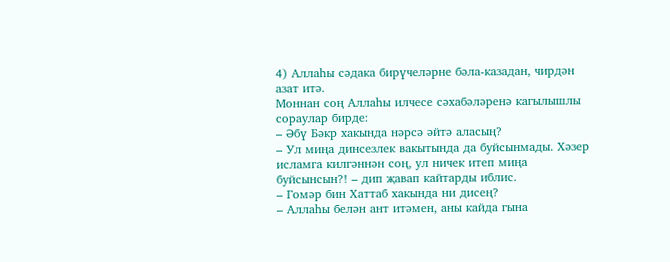4) Аллаһы сәдака бирүчеләрне бәла-казадан, чирдән азат итә.
Моннан соң Аллаһы илчесе сәхабәләренә кагылышлы сораулар бирде:
– Әбү Бәкр хакында нәрсә әйтә аласың?
– Ул миңа динсезлек вакытында да буйсынмады. Хәзер исламга килгәннән соң, ул ничек итеп миңа буйсынсын?! – дип җавап кайтарды иблис.
– Гомәр бин Хаттаб хакында ни дисең?
– Аллаһы белән ант итәмен, аны кайда гына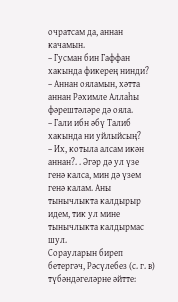очратсам да, аннан качамын.
– Гусман бин Гаффан хакында фикерең нинди?
– Аннан ояламын, хәтта аннан Рәхимле Аллаһы фәрештәләре дә ояла.
– Гали ибн әбү Талиб хакында ни уйлыйсың?
– Их, котыла алсам икән аннан?. . Әгәр дә ул үзе генә калса, мин дә үзем генә калам. Аны тынычлыкта калдырыр идем, тик ул мине тынычлыкта калдырмас шул.
Сорауларын биреп бетергәч, Рәсүлебез (с. г. в) түбәндәгеләрне әйтте: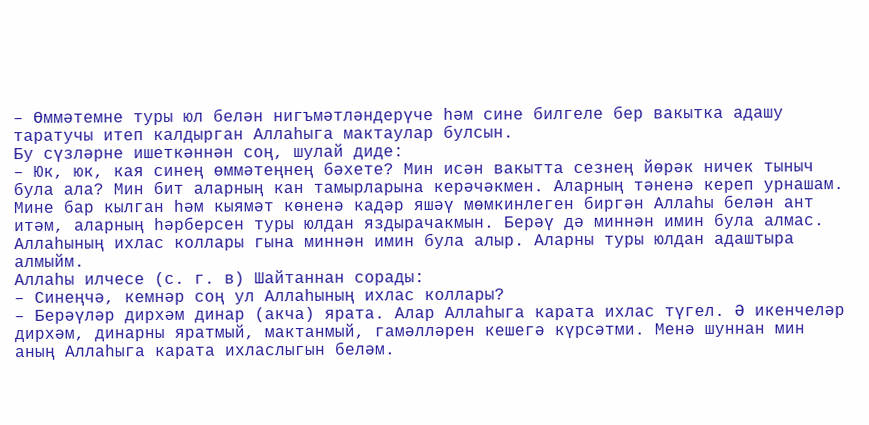– Өммәтемне туры юл белән нигъмәтләндерүче һәм сине билгеле бер вакытка адашу таратучы итеп калдырган Аллаһыга мактаулар булсын.
Бу сүзләрне ишеткәннән соң, шулай диде:
– Юк, юк, кая синең өммәтеңнең бәхете? Мин исән вакытта сезнең йөрәк ничек тыныч була ала? Мин бит аларның кан тамырларына керәчәкмен. Аларның тәненә кереп урнашам. Мине бар кылган һәм кыямәт көненә кадәр яшәү мөмкинлеген биргән Аллаһы белән ант итәм, аларның һәрберсен туры юлдан яздырачакмын. Берәү дә миннән имин була алмас. Аллаһының ихлас коллары гына миннән имин була алыр. Аларны туры юлдан адаштыра алмыйм.
Аллаһы илчесе (с. г. в) Шайтаннан сорады:
– Синеңчә, кемнәр соң ул Аллаһының ихлас коллары?
– Берәүләр дирхәм динар (акча) ярата. Алар Аллаһыга карата ихлас түгел. Ә икенчеләр дирхәм, динарны яратмый, мактанмый, гамәлләрен кешегә күрсәтми. Менә шуннан мин аның Аллаһыга карата ихласлыгын беләм.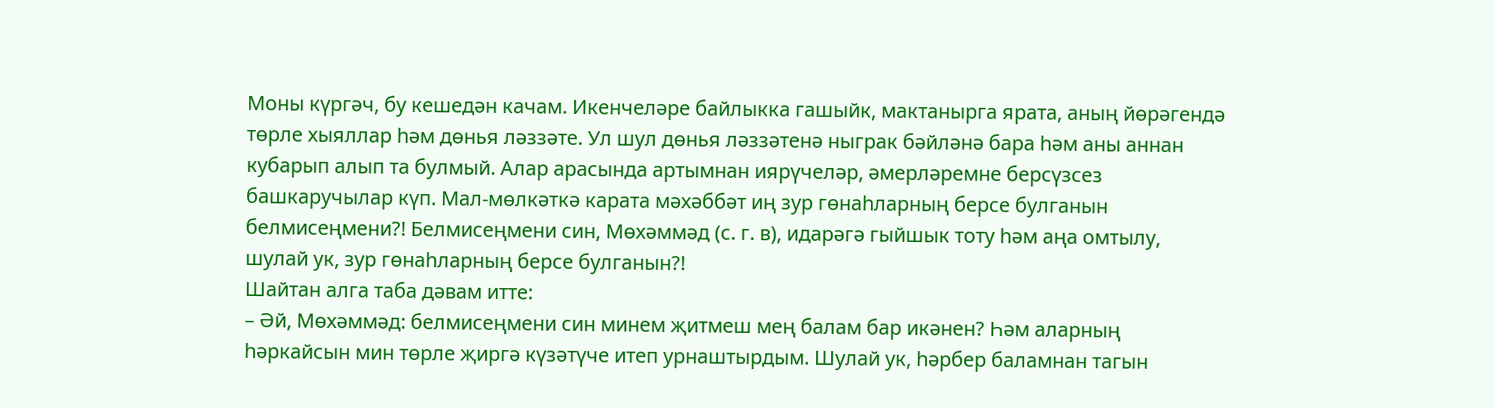Моны күргәч, бу кешедән качам. Икенчеләре байлыкка гашыйк, мактанырга ярата, аның йөрәгендә төрле хыяллар һәм дөнья ләззәте. Ул шул дөнья ләззәтенә ныграк бәйләнә бара һәм аны аннан кубарып алып та булмый. Алар арасында артымнан иярүчеләр, әмерләремне берсүзсез башкаручылар күп. Мал-мөлкәткә карата мәхәббәт иң зур гөнаһларның берсе булганын белмисеңмени?! Белмисеңмени син, Мөхәммәд (с. г. в), идарәгә гыйшык тоту һәм аңа омтылу, шулай ук, зур гөнаһларның берсе булганын?!
Шайтан алга таба дәвам итте:
– Әй, Мөхәммәд: белмисеңмени син минем җитмеш мең балам бар икәнен? Һәм аларның һәркайсын мин төрле җиргә күзәтүче итеп урнаштырдым. Шулай ук, һәрбер баламнан тагын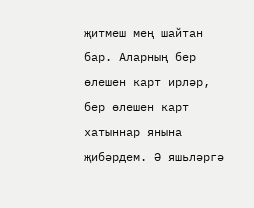җитмеш мең шайтан бар. Аларның бер өлешен карт ирләр, бер өлешен карт хатыннар янына җибәрдем. Ә яшьләргә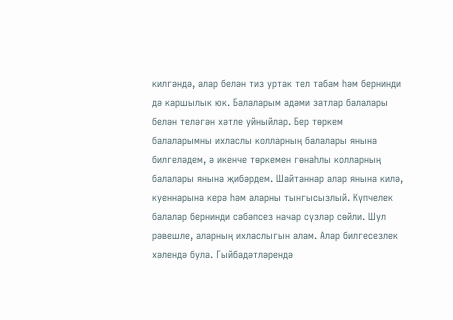килгәндә, алар белән тиз уртак тел табам һәм бернинди дә каршылык юк. Балаларым адәми затлар балалары белән теләгән хәтле уйныйлар. Бер төркем балаларымны ихласлы колларның балалары янына билгеләдем, ә икенче төркемен гөнаһлы колларның балалары янына җибәрдем. Шайтаннар алар янына килә, куеннарына керә һәм аларны тынгысызлый. Күпчелек балалар бернинди сәбәпсез начар сүзләр сөйли. Шул рәвешле, аларның ихласлыгын алам. Алар билгесезлек хәлендә була. Гыйбадәтләрендә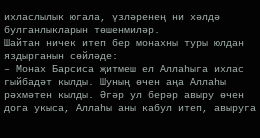ихласлылык югала, үзләренең ни хәлдә булганлыкларын төшенмиләр.
Шайтан ничек итеп бер монахны туры юлдан яздырганын сөйләде:
– Монах Барсиса җитмеш ел Аллаһыга ихлас гыйбадәт кылды. Шуның өчен аңа Аллаһы рәхмәтен кылды. Әгәр ул берәр авыру өчен дога укыса, Аллаһы аны кабул итеп, авыруга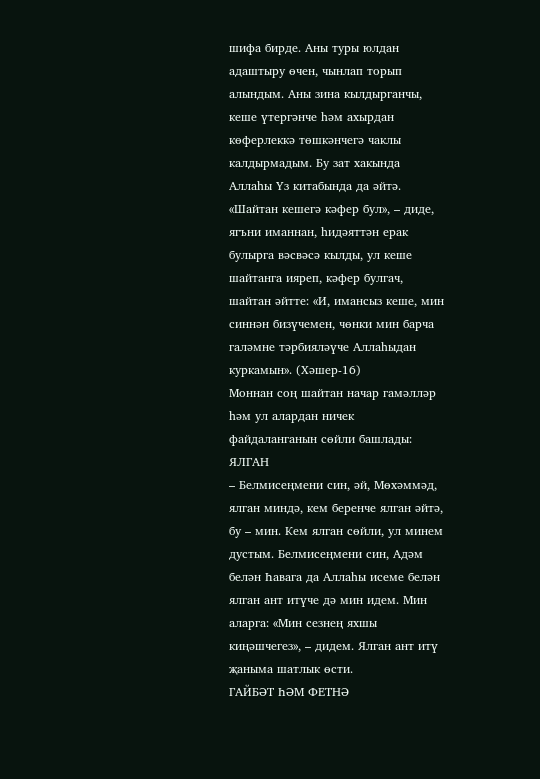шифа бирде. Аны туры юлдан адаштыру өчен, чынлап торып алындым. Аны зина кылдырганчы, кеше үтергәнче һәм ахырдан көферлеккә төшкәнчегә чаклы калдырмадым. Бу зат хакында Аллаһы Үз китабында да әйтә. «Шайтан кешегә кәфер бул», – диде, ягъни иманнан, һидәяттән ерак булырга вәсвәсә кылды, ул кеше шайтанга ияреп, кәфер булгач, шайтан әйтте: «И, имансыз кеше, мин синнән бизүчемен, чөнки мин барча галәмне тәрбияләүче Аллаһыдан куркамын». (Хәшер-16)
Моннан соң шайтан начар гамәлләр һәм ул алардан ничек файдаланганын сөйли башлады:
ЯЛГАН
– Белмисеңмени син, әй, Мөхәммәд, ялган миндә, кем беренче ялган әйтә, бу – мин. Кем ялган сөйли, ул минем дустым. Белмисеңмени син, Адәм белән Һавага да Аллаһы исеме белән ялган ант итүче дә мин идем. Мин аларга: «Мин сезнең яхшы киңәшчегез», – дидем. Ялган ант итү җаныма шатлык өсти.
ГАЙБӘТ ҺӘМ ФЕТНӘ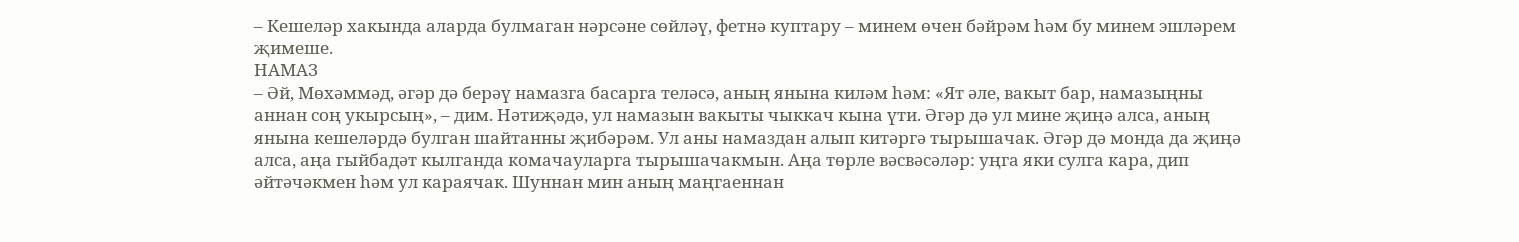– Кешеләр хакында аларда булмаган нәрсәне сөйләү, фетнә куптару – минем өчен бәйрәм һәм бу минем эшләрем җимеше.
НАМАЗ
– Әй, Мөхәммәд, әгәр дә берәү намазга басарга теләсә, аның янына киләм һәм: «Ят әле, вакыт бар, намазыңны аннан соң укырсың», – дим. Нәтиҗәдә, ул намазын вакыты чыккач кына үти. Әгәр дә ул мине җиңә алса, аның янына кешеләрдә булган шайтанны җибәрәм. Ул аны намаздан алып китәргә тырышачак. Әгәр дә монда да җиңә алса, аңа гыйбадәт кылганда комачауларга тырышачакмын. Аңа төрле вәсвәсәләр: уңга яки сулга кара, дип әйтәчәкмен һәм ул караячак. Шуннан мин аның маңгаеннан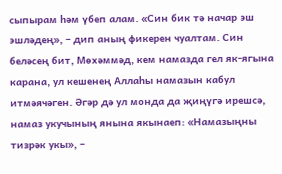сыпырам һәм үбеп алам. «Син бик тә начар эш эшләдең», – дип аның фикерен чуалтам. Син беләсең бит, Мөхәммәд, кем намазда гел як-ягына карана, ул кешенең Аллаһы намазын кабул итмәячәген. Әгәр дә ул монда да җиңүгә ирешсә, намаз укучының янына якынаеп: «Намазыңны тизрәк укы», –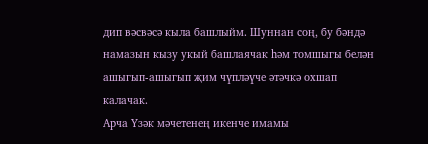дип вәсвәсә кыла башлыйм. Шуннан соң, бу бәндә намазын кызу укый башлаячак һәм томшыгы белән ашыгып-ашыгып җим чүпләүче әтәчкә охшап калачак.
Арча Үзәк мәчетенең икенче имамы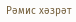Рәмис хәзрәт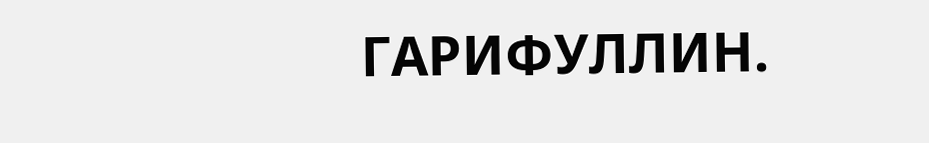ГАРИФУЛЛИН.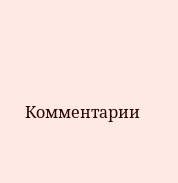Комментарии